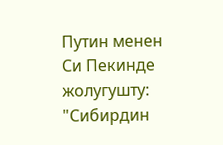Путин менен Си Пекинде жолугушту: "Сибирдин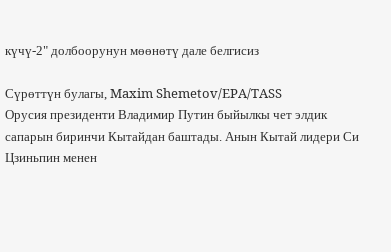күчү-2" долбоорунун мөөнөтү дале белгисиз

Сүрөттүн булагы, Maxim Shemetov/EPA/TASS
Орусия президенти Владимир Путин быйылкы чет элдик сапарын биринчи Кытайдан баштады. Анын Кытай лидери Си Цзиньпин менен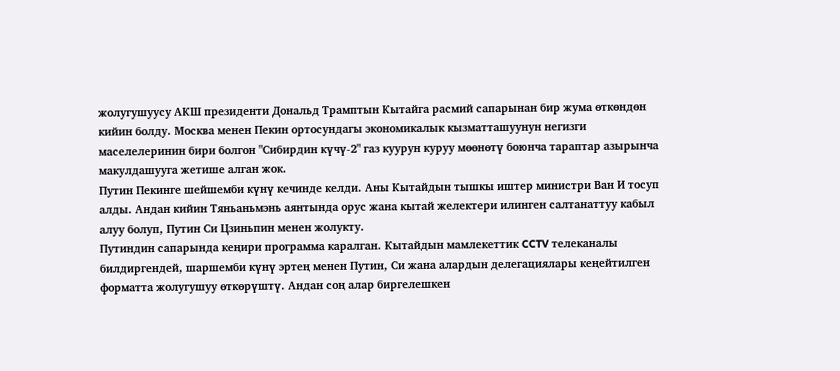жолугушуусу АКШ президенти Дональд Трамптын Кытайга расмий сапарынан бир жума өткөндөн кийин болду. Москва менен Пекин ортосундагы экономикалык кызматташуунун негизги маселелеринин бири болгон "Сибирдин күчү-2" газ куурун куруу мөөнөтү боюнча тараптар азырынча макулдашууга жетише алган жок.
Путин Пекинге шейшемби күнү кечинде келди. Аны Кытайдын тышкы иштер министри Ван И тосуп алды. Андан кийин Тяньаньмэнь аянтында орус жана кытай желектери илинген салтанаттуу кабыл алуу болуп, Путин Си Цзиньпин менен жолукту.
Путиндин сапарында кеңири программа каралган. Кытайдын мамлекеттик CCTV телеканалы билдиргендей, шаршемби күнү эртең менен Путин, Си жана алардын делегациялары кеңейтилген форматта жолугушуу өткөрүштү. Андан соң алар биргелешкен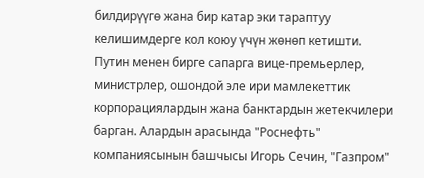билдирүүгө жана бир катар эки тараптуу келишимдерге кол коюу үчүн жөнөп кетишти.
Путин менен бирге сапарга вице-премьерлер, министрлер, ошондой эле ири мамлекеттик корпорациялардын жана банктардын жетекчилери барган. Алардын арасында "Роснефть" компаниясынын башчысы Игорь Сечин, "Газпром"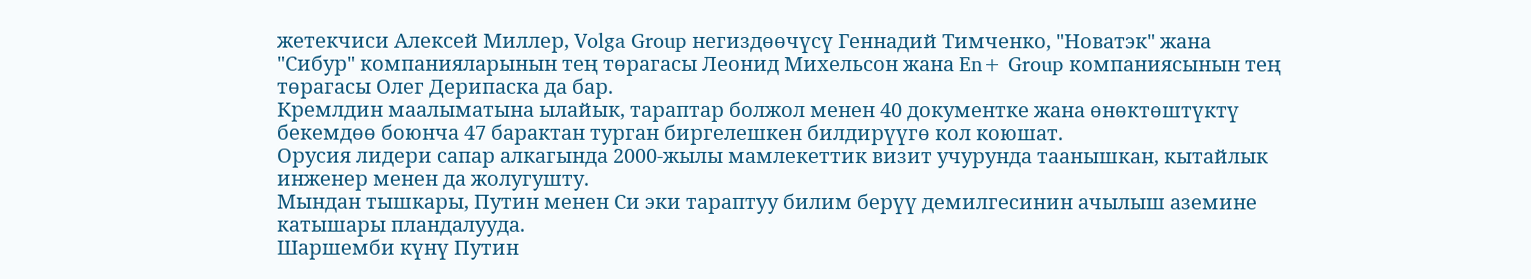жетекчиси Алексей Миллер, Volga Group негиздөөчүсү Геннадий Тимченко, "Новатэк" жана "Сибур" компанияларынын тең төрагасы Леонид Михельсон жана En+ Group компаниясынын тең төрагасы Олег Дерипаска да бар.
Кремлдин маалыматына ылайык, тараптар болжол менен 40 документке жана өнөктөштүктү бекемдөө боюнча 47 барактан турган биргелешкен билдирүүгө кол коюшат.
Орусия лидери сапар алкагында 2000-жылы мамлекеттик визит учурунда таанышкан, кытайлык инженер менен да жолугушту.
Мындан тышкары, Путин менен Си эки тараптуу билим берүү демилгесинин ачылыш аземине катышары пландалууда.
Шаршемби күнү Путин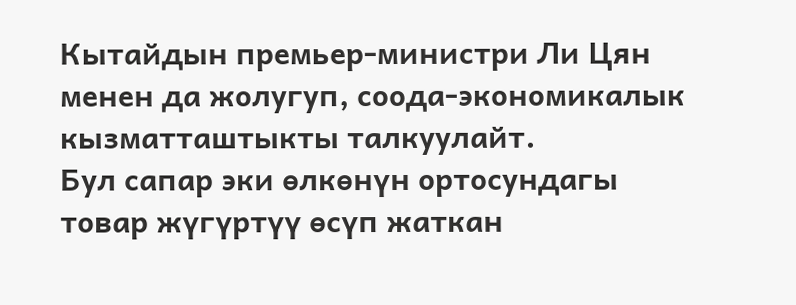Кытайдын премьер-министри Ли Цян менен да жолугуп, соода-экономикалык кызматташтыкты талкуулайт.
Бул сапар эки өлкөнүн ортосундагы товар жүгүртүү өсүп жаткан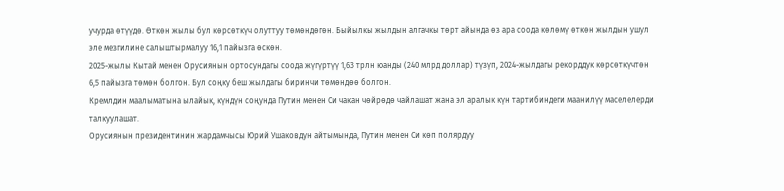учурда өтүүдө. Өткөн жылы бул көрсөткүч олуттуу төмөндөгөн. Быйылкы жылдын алгачкы төрт айында өз ара соода көлөмү өткөн жылдын ушул эле мезгилине салыштырмалуу 16,1 пайызга өскөн.
2025-жылы Кытай менен Орусиянын ортосундагы соода жүгүртүү 1,63 трлн юанды (240 млрд доллар) түзүп, 2024-жылдагы рекорддук көрсөткүчтөн 6,5 пайызга төмөн болгон. Бул соңку беш жылдагы биринчи төмөндөө болгон.
Кремлдин маалыматына ылайык, күндүн соңунда Путин менен Си чакан чөйрөдө чайлашат жана эл аралык күн тартибиндеги маанилүү маселелерди талкуулашат.
Орусиянын президентинин жардамчысы Юрий Ушаковдун айтымында, Путин менен Си көп полярдуу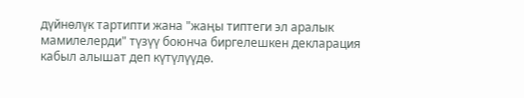дүйнөлүк тартипти жана "жаңы типтеги эл аралык мамилелерди" түзүү боюнча биргелешкен декларация кабыл алышат деп күтүлүүдө.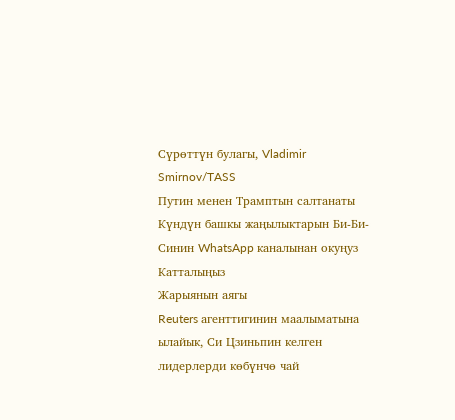Сүрөттүн булагы, Vladimir Smirnov/TASS
Путин менен Трамптын салтанаты
Күндүн башкы жаңылыктарын Би-Би-Синин WhatsApp каналынан окуңуз
Катталыңыз
Жарыянын аягы
Reuters агенттигинин маалыматына ылайык, Си Цзиньпин келген лидерлерди көбүнчө чай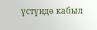үстүндө кабыл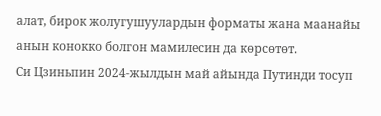алат, бирок жолугушуулардын форматы жана маанайы анын конокко болгон мамилесин да көрсөтөт.
Си Цзиньпин 2024-жылдын май айында Путинди тосуп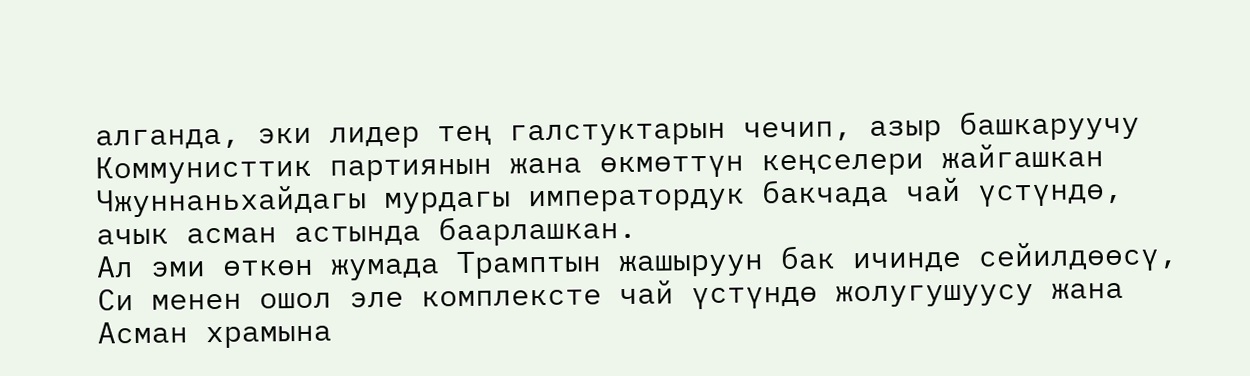алганда, эки лидер тең галстуктарын чечип, азыр башкаруучу Коммунисттик партиянын жана өкмөттүн кеңселери жайгашкан Чжуннаньхайдагы мурдагы императордук бакчада чай үстүндө, ачык асман астында баарлашкан.
Ал эми өткөн жумада Трамптын жашыруун бак ичинде сейилдөөсү, Си менен ошол эле комплексте чай үстүндө жолугушуусу жана Асман храмына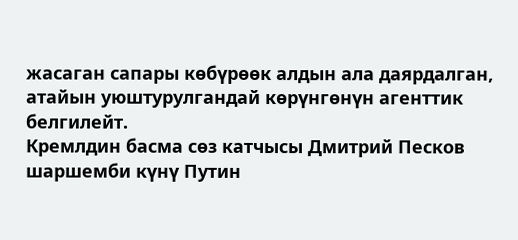жасаган сапары көбүрөөк алдын ала даярдалган, атайын уюштурулгандай көрүнгөнүн агенттик белгилейт.
Кремлдин басма сөз катчысы Дмитрий Песков шаршемби күнү Путин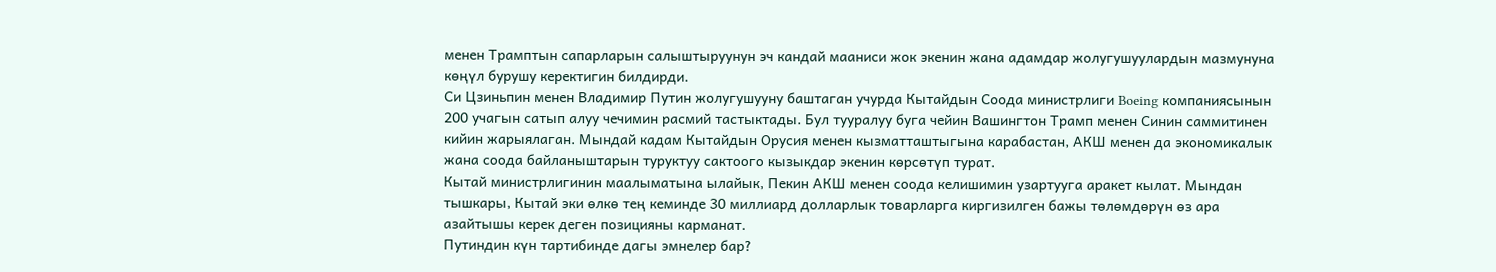менен Трамптын сапарларын салыштыруунун эч кандай мааниси жок экенин жана адамдар жолугушуулардын мазмунуна көңүл бурушу керектигин билдирди.
Си Цзиньпин менен Владимир Путин жолугушууну баштаган учурда Кытайдын Соода министрлиги Boeing компаниясынын 200 учагын сатып алуу чечимин расмий тастыктады. Бул тууралуу буга чейин Вашингтон Трамп менен Синин саммитинен кийин жарыялаган. Мындай кадам Кытайдын Орусия менен кызматташтыгына карабастан, АКШ менен да экономикалык жана соода байланыштарын туруктуу сактоого кызыкдар экенин көрсөтүп турат.
Кытай министрлигинин маалыматына ылайык, Пекин АКШ менен соода келишимин узартууга аракет кылат. Мындан тышкары, Кытай эки өлкө тең кеминде 30 миллиард долларлык товарларга киргизилген бажы төлөмдөрүн өз ара азайтышы керек деген позицияны карманат.
Путиндин күн тартибинде дагы эмнелер бар?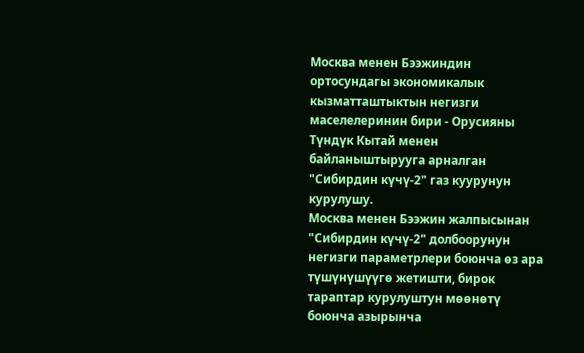Москва менен Бээжиндин ортосундагы экономикалык кызматташтыктын негизги маселелеринин бири - Орусияны Түндүк Кытай менен байланыштырууга арналган "Сибирдин күчү-2" газ куурунун курулушу.
Москва менен Бээжин жалпысынан "Сибирдин күчү-2" долбоорунун негизги параметрлери боюнча өз ара түшүнүшүүгө жетишти, бирок тараптар курулуштун мөөнөтү боюнча азырынча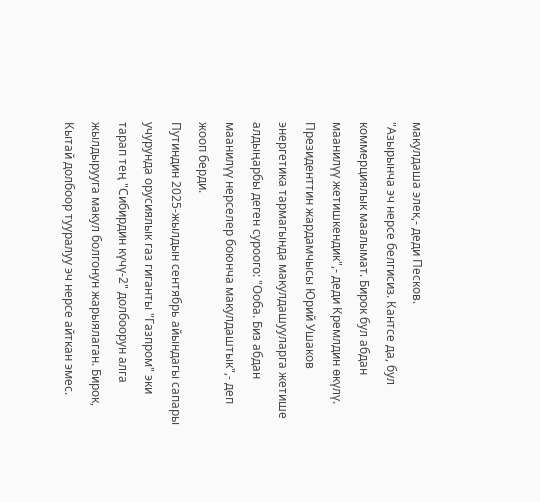макулдаша элек,- деди Песков.
"Азырынча эч нерсе белгисиз. Кантсе да, бул коммерциялык маалымат. Бирок бул абдан маанилүү жетишкендик",- деди Кремлдин өкүлү.
Президенттин жардамчысы Юрий Ушаков энергетика тармагында макулдашууларга жетише алдыңарбы деген суроого: "Ооба. Биз абдан маанилүү нерселер боюнча макулдаштык",- деп жооп берди.
Путиндин 2025-жылдын сентябрь айындагы сапары учурунда орусиялык газ гиганты "Газпром" эки тарап тең "Сибирдин күчү-2" долбоорун алга жылдырууга макул болгонун жарыялаган. Бирок, Кытай долбоор тууралуу эч нерсе айткан эмес.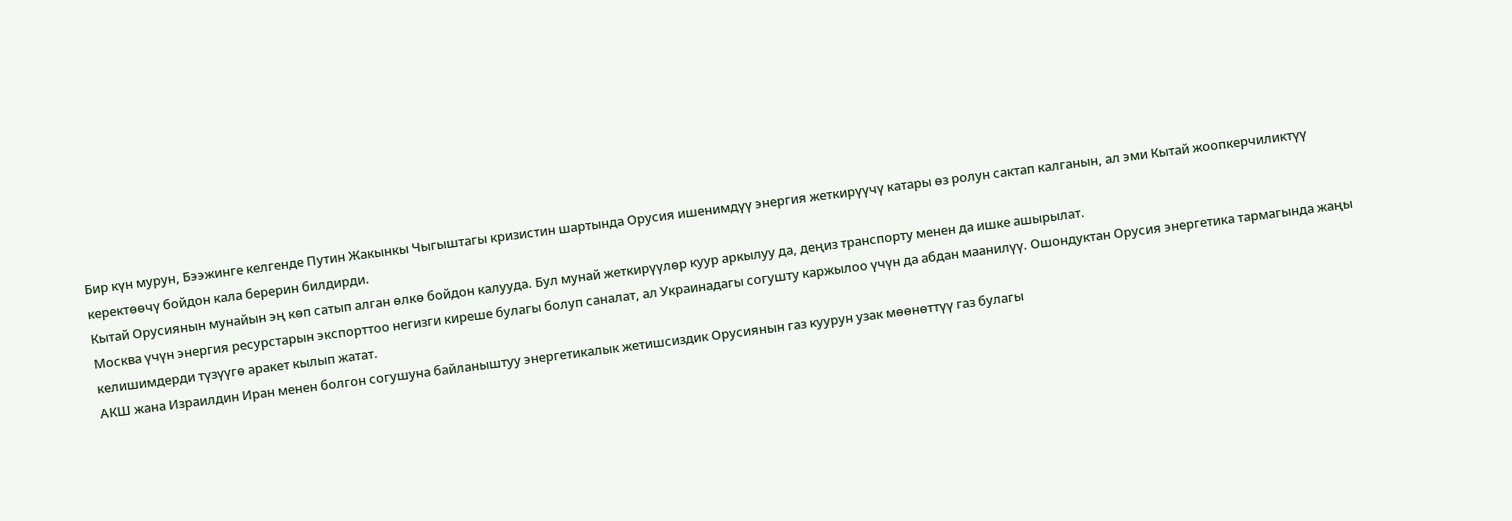Бир күн мурун, Бээжинге келгенде Путин Жакынкы Чыгыштагы кризистин шартында Орусия ишенимдүү энергия жеткирүүчү катары өз ролун сактап калганын, ал эми Кытай жоопкерчиликтүү керектөөчү бойдон кала берерин билдирди.
Кытай Орусиянын мунайын эң көп сатып алган өлкө бойдон калууда. Бул мунай жеткирүүлөр куур аркылуу да, деңиз транспорту менен да ишке ашырылат.
Москва үчүн энергия ресурстарын экспорттоо негизги киреше булагы болуп саналат, ал Украинадагы согушту каржылоо үчүн да абдан маанилүү. Ошондуктан Орусия энергетика тармагында жаңы келишимдерди түзүүгө аракет кылып жатат.
АКШ жана Израилдин Иран менен болгон согушуна байланыштуу энергетикалык жетишсиздик Орусиянын газ куурун узак мөөнөттүү газ булагы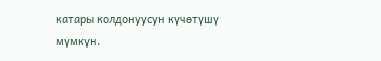катары колдонуусун күчөтүшү мүмкүн.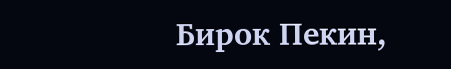Бирок Пекин,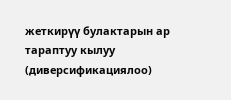жеткирүү булактарын ар тараптуу кылуу (диверсификациялоо)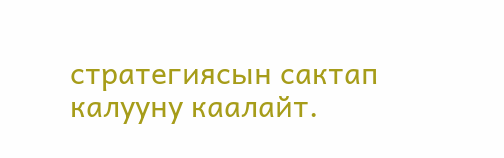стратегиясын сактап калууну каалайт.